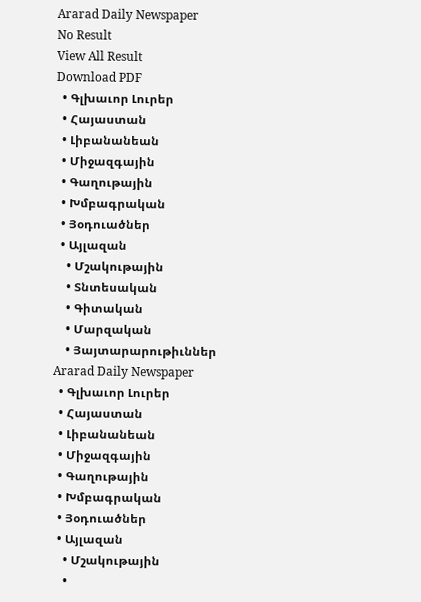Ararad Daily Newspaper
No Result
View All Result
Download PDF
  • Գլխաւոր Լուրեր
  • Հայաստան
  • Լիբանանեան
  • Միջազգային
  • Գաղութային
  • Խմբագրական
  • Յօդուածներ
  • Այլազան
    • Մշակութային
    • Տնտեսական
    • Գիտական
    • Մարզական
    • Յայտարարութիւններ
Ararad Daily Newspaper
  • Գլխաւոր Լուրեր
  • Հայաստան
  • Լիբանանեան
  • Միջազգային
  • Գաղութային
  • Խմբագրական
  • Յօդուածներ
  • Այլազան
    • Մշակութային
    •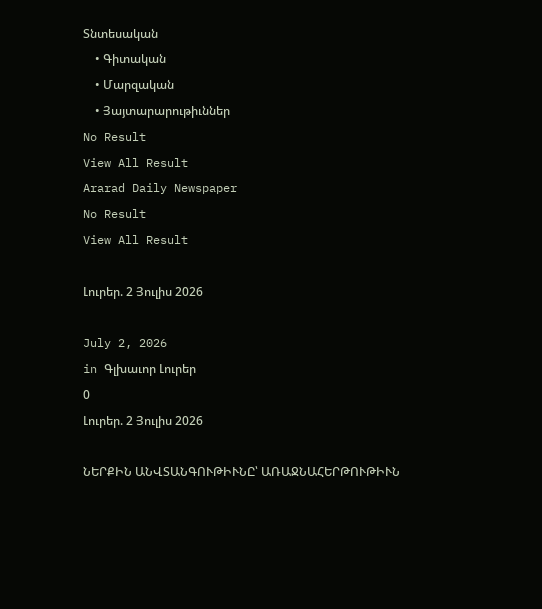Տնտեսական
    • Գիտական
    • Մարզական
    • Յայտարարութիւններ
No Result
View All Result
Ararad Daily Newspaper
No Result
View All Result

Լուրեր. 2 Յուլիս 2026

July 2, 2026
in Գլխաւոր Լուրեր
0
Լուրեր. 2 Յուլիս 2026

ՆԵՐՔԻՆ ԱՆՎՏԱՆԳՈՒԹԻՒՆԸ՝ ԱՌԱՋՆԱՀԵՐԹՈՒԹԻՒՆ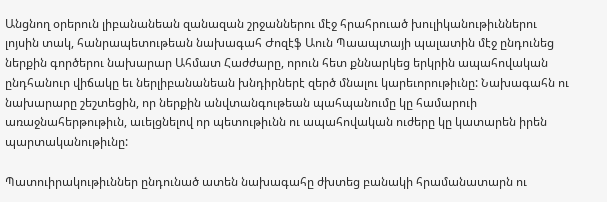Անցնող օրերուն լիբանանեան զանազան շրջաններու մէջ հրահրուած խուլիկանութիւններու լոյսին տակ, հանրապետութեան նախագահ Ժոզէֆ Աուն Պաապտայի պալատին մէջ ընդունեց ներքին գործերու նախարար Ահմատ Հաժժարը, որուն հետ քննարկեց երկրին ապահովական ընդհանուր վիճակը եւ ներլիբանանեան խնդիրներէ զերծ մնալու կարեւորութիւնը: Նախագահն ու նախարարը շեշտեցին, որ ներքին անվտանգութեան պահպանումը կը համարուի առաջնահերթութիւն, աւելցնելով որ պետութիւնն ու ապահովական ուժերը կը կատարեն իրեն պարտականութիւնը:

Պատուիրակութիւններ ընդունած ատեն նախագահը ժխտեց բանակի հրամանատարն ու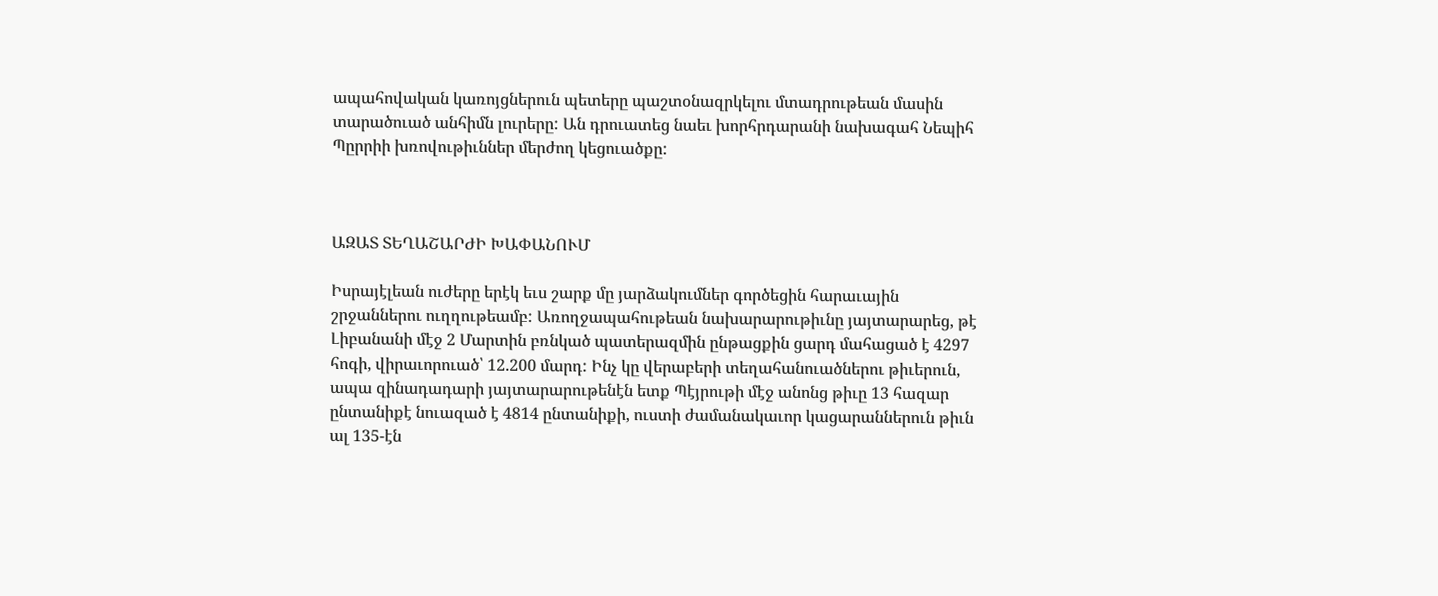ապահովական կառոյցներուն պետերը պաշտօնազրկելու մտադրութեան մասին տարածուած անհիմն լուրերը: Ան դրուատեց նաեւ խորհրդարանի նախագահ Նեպիհ Պըրրիի խռովութիւններ մերժող կեցուածքը:



ԱԶԱՏ ՏԵՂԱՇԱՐԺԻ ԽԱՓԱՆՈՒՄ

Իսրայէլեան ուժերը երէկ եւս շարք մը յարձակումներ գործեցին հարաւային շրջաններու ուղղութեամբ: Առողջապահութեան նախարարութիւնը յայտարարեց, թէ Լիբանանի մէջ 2 Մարտին բռնկած պատերազմին ընթացքին ցարդ մահացած է 4297 հոգի, վիրաւորուած՝ 12.200 մարդ: Ինչ կը վերաբերի տեղահանուածներու թիւերուն, ապա զինադադարի յայտարարութենէն ետք Պէյրութի մէջ անոնց թիւը 13 հազար ընտանիքէ նուազած է 4814 ընտանիքի, ուստի ժամանակաւոր կացարաններուն թիւն ալ 135-էն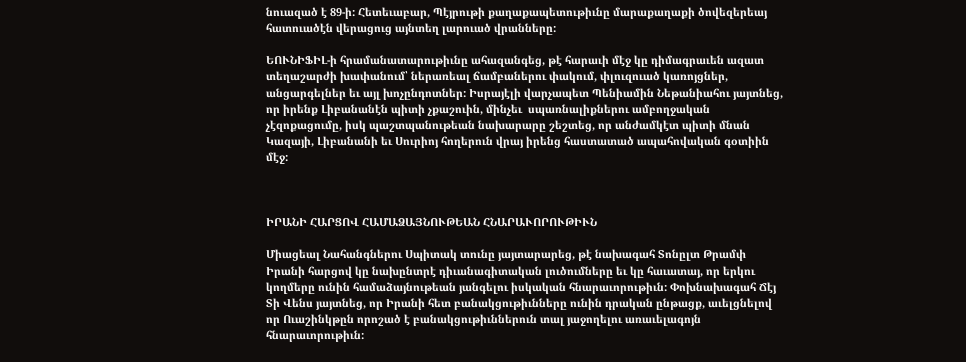նուազած է 89-ի: Հետեւաբար, Պէյրութի քաղաքապետութիւնը մարաքաղաքի ծովեզերեայ հատուածէն վերացուց այնտեղ լարուած վրանները:

ԵՈՒՆԻՖԻԼ-ի հրամանատարութիւնը ահազանգեց, թէ հարաւի մէջ կը դիմագրաւեն ազատ տեղաշարժի խափանում՝ ներառեալ ճամբաներու փակում, փլուզուած կառոյցներ, անցարգելներ եւ այլ խոչընդոտներ: Իսրայէլի վարչապետ Պենիամին Նեթանիահու յայտնեց, որ իրենք Լիբանանէն պիտի չքաշուին, մինչեւ  սպառնալիքներու ամբողջական չէզոքացումը, իսկ պաշտպանութեան նախարարը շեշտեց, որ անժամկէտ պիտի մնան Կազայի, Լիբանանի եւ Սուրիոյ հողերուն վրայ իրենց հաստատած ապահովական գօտիին մէջ:



ԻՐԱՆԻ ՀԱՐՑՈՎ ՀԱՄԱՁԱՅՆՈՒԹԵԱՆ ՀՆԱՐԱՒՈՐՈՒԹԻՒՆ

Միացեալ Նահանգներու Սպիտակ տունը յայտարարեց, թէ նախագահ Տոնըլտ Թրամփ Իրանի հարցով կը նախընտրէ դիւանագիտական լուծումները եւ կը հաւատայ, որ երկու կողմերը ունին համաձայնութեան յանգելու իսկական հնարաւորութիւն: Փոխնախագահ Ճէյ Տի Վենս յայտնեց, որ Իրանի հետ բանակցութիւնները ունին դրական ընթացք, աւելցնելով որ Ուաշինկթըն որոշած է բանակցութիւններուն տալ յաջողելու առաւելագոյն հնարաւորութիւն: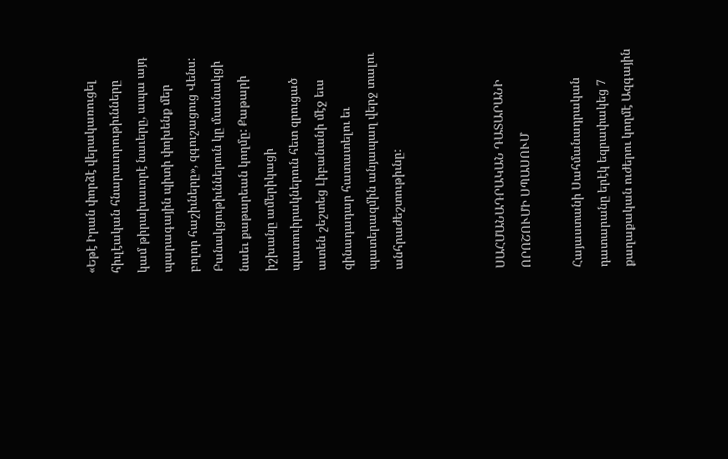«Եթէ Իրան փորձէ վերակառուցել հիւլէական հնարաւորութիւնները կամ թիրախաւորէ նաւերը, ապա այդ պարագային պիտի փոխենք մեր բոլոր հաշիւները», զգուշացուց Վենս: Բանակցութիւններուն կը մասնակցի նաեւ քաթարեան կողմը: Քաթարի իշխանը ամերիկացի պատուիրակներուն հետ զրուցած ատեն շեշտեց Լիբանանի մէջ եւս զինադադար հատատելու եւ պատերազմին անյապաղ վերջ տալու անհրաժեշտութիւնը:



ՍԱՀՄԱՆԱԴՐԱԿԱՆ ԴԱՏԱՐԱՆԻ ՈՐՈՇՈՒՄԻ ՍՊԱՍՈՒՄ

Հայաստանի Սահմանադրական դատարանը երէկ եզրափակեց 7 քաղաքական ուժերու կողմէ Ազգային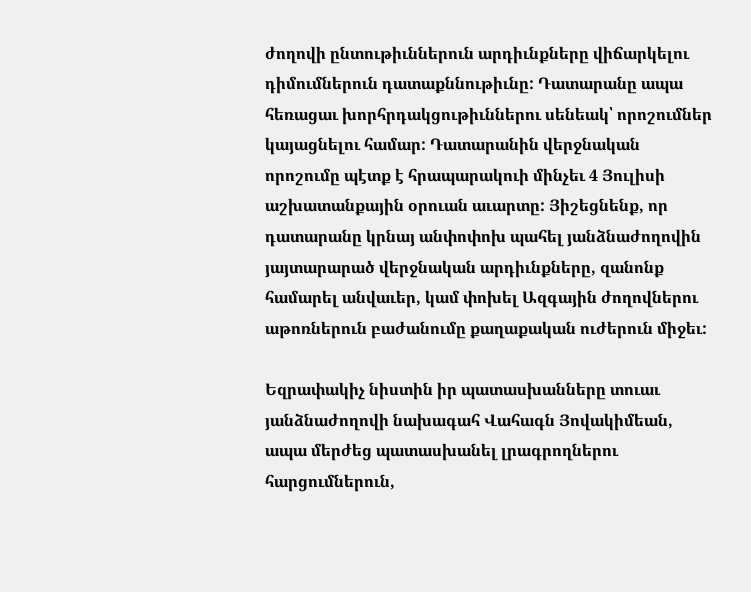ժողովի ընտութիւններուն արդիւնքները վիճարկելու դիմումներուն դատաքննութիւնը: Դատարանը ապա հեռացաւ խորհրդակցութիւններու սենեակ՝ որոշումներ կայացնելու համար: Դատարանին վերջնական որոշումը պէտք է հրապարակուի մինչեւ 4 Յուլիսի աշխատանքային օրուան աւարտը: Յիշեցնենք, որ դատարանը կրնայ անփոփոխ պահել յանձնաժողովին յայտարարած վերջնական արդիւնքները, զանոնք համարել անվաւեր, կամ փոխել Ազգային ժողովներու աթոռներուն բաժանումը քաղաքական ուժերուն միջեւ:

Եզրափակիչ նիստին իր պատասխանները տուաւ յանձնաժողովի նախագահ Վահագն Յովակիմեան, ապա մերժեց պատասխանել լրագրողներու հարցումներուն,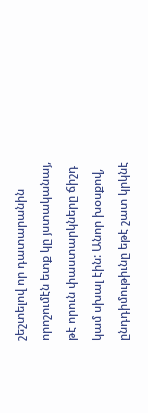շեշտելով որ դատարանին որոշումէն ետք կը յստականայ, թէ որուն փաստարկները ճիշդ կամ սխալ էին: Անոր խօսքով, ընդդիմութիւնը եթէ շատ կրկնէ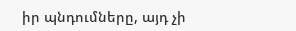իր պնդումները, այդ չի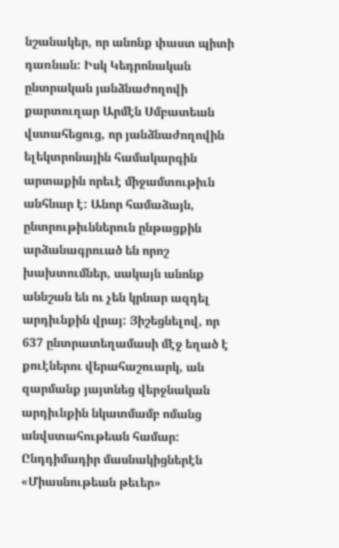նշանակեր, որ անոնք փաստ պիտի դառնան: Իսկ Կեդրոնական ընտրական յանձնաժողովի քարտուղար Արմէն Սմբատեան վստահեցուց, որ յանձնաժողովին ելեկտրոնային համակարգին արտաքին որեւէ միջամտութիւն անհնար է: Անոր համաձայն, ընտրութիւններուն ընթացքին արձանագրուած են որոշ խախտումներ, սակայն անոնք աննշան են ու չեն կրնար ազդել արդիւնքին վրայ: Յիշեցնելով, որ 637 ընտրատեղամասի մէջ եղած է քուէներու վերահաշուարկ, ան զարմանք յայտնեց վերջնական արդիւնքին նկատմամբ ոմանց անվստահութեան համար: Ընդդիմադիր մասնակիցներէն «Միասնութեան թեւեր»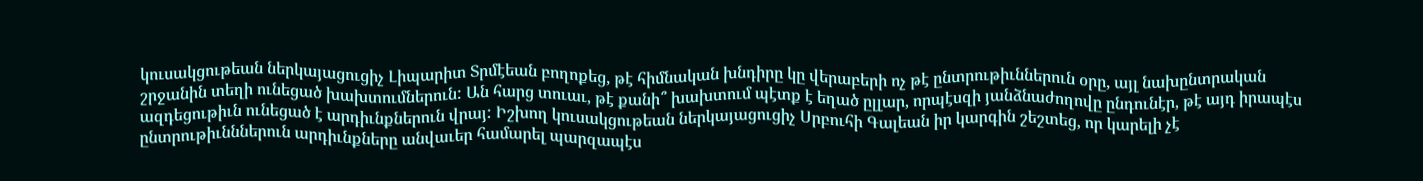կուսակցութեան ներկայացուցիչ Լիպարիտ Տրմէեան բողոքեց, թէ հիմնական խնդիրը կը վերաբերի ոչ թէ ընտրութիւններուն օրը, այլ նախընտրական շրջանին տեղի ունեցած խախտումներուն: Ան հարց տուաւ, թէ քանի՞ խախտում պէտք է եղած ըլլար, որպէսզի յանձնաժողովը ընդունէր, թէ այդ իրապէս ազդեցութիւն ունեցած է արդիւնքներուն վրայ: Իշխող կուսակցութեան ներկայացուցիչ Սրբուհի Գալեան իր կարգին շեշտեց, որ կարելի չէ ընտրութիւնններուն արդիւնքները անվաւեր համարել պարզապէս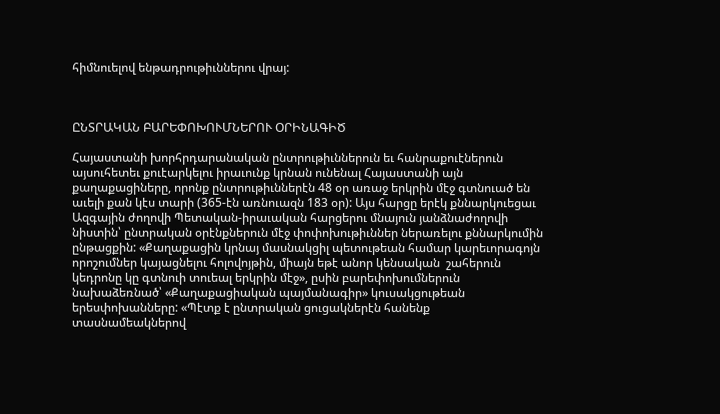հիմնուելով ենթադրութիւններու վրայ:



ԸՆՏՐԱԿԱՆ ԲԱՐԵՓՈԽՈՒՄՆԵՐՈՒ ՕՐԻՆԱԳԻԾ

Հայաստանի խորհրդարանական ընտրութիւններուն եւ հանրաքուէներուն այսուհետեւ քուէարկելու իրաւունք կրնան ունենալ Հայաստանի այն քաղաքացիները, որոնք ընտրութիւններէն 48 օր առաջ երկրին մէջ գտնուած են աւելի քան կէս տարի (365-էն առնուազն 183 օր): Այս հարցը երէկ քննարկուեցաւ Ազգային ժողովի Պետական-իրաւական հարցերու մնայուն յանձնաժողովի նիստին՝ ընտրական օրէնքներուն մէջ փոփոխութիւններ ներառելու քննարկումին ընթացքին: «Քաղաքացին կրնայ մասնակցիլ պետութեան համար կարեւորագոյն որոշումներ կայացնելու հոլովոյթին, միայն եթէ անոր կենսական  շահերուն կեդրոնը կը գտնուի տուեալ երկրին մէջ», ըսին բարեփոխումներուն նախաձեռնած՝ «Քաղաքացիական պայմանագիր» կուսակցութեան երեսփոխանները: «Պէտք է ընտրական ցուցակներէն հանենք տասնամեակներով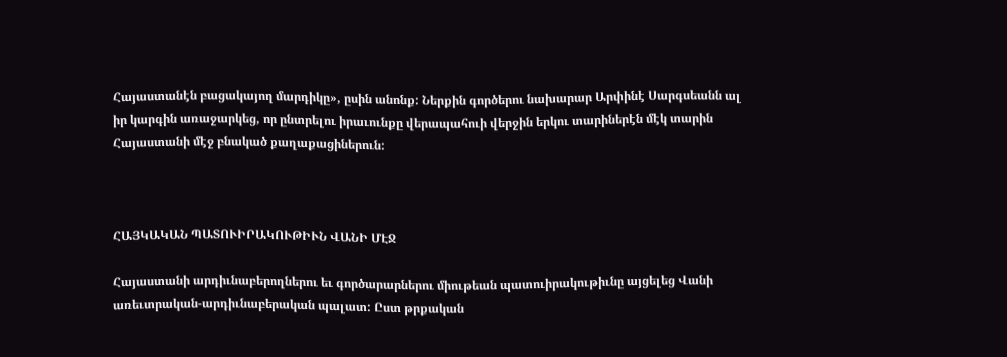Հայաստանէն բացակայող մարդիկը», ըսին անոնք: Ներքին գործերու նախարար Արփինէ Սարգսեանն ալ իր կարգին առաջարկեց, որ ընտրելու իրաւունքը վերապահուի վերջին երկու տարիներէն մէկ տարին Հայաստանի մէջ բնակած քաղաքացիներուն:



ՀԱՅԿԱԿԱՆ ՊԱՏՈՒԻՐԱԿՈՒԹԻՒՆ ՎԱՆԻ ՄԷՋ

Հայաստանի արդիւնաբերողներու եւ գործարարներու միութեան պատուիրակութիւնը այցելեց Վանի առեւտրական-արդիւնաբերական պալատ: Ըստ թրքական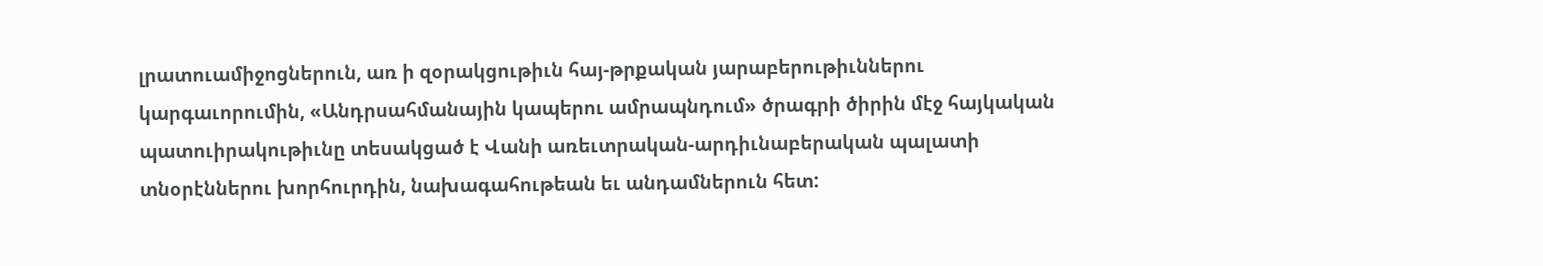լրատուամիջոցներուն, առ ի զօրակցութիւն հայ-թրքական յարաբերութիւններու կարգաւորումին, «Անդրսահմանային կապերու ամրապնդում» ծրագրի ծիրին մէջ հայկական պատուիրակութիւնը տեսակցած է Վանի առեւտրական-արդիւնաբերական պալատի տնօրէններու խորհուրդին, նախագահութեան եւ անդամներուն հետ: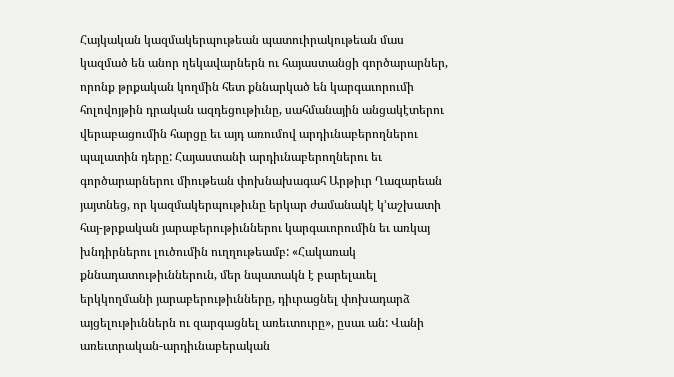Հայկական կազմակերպութեան պատուիրակութեան մաս կազմած են անոր ղեկավարներն ու հայաստանցի գործարարներ, որոնք թրքական կողմին հետ քննարկած են կարգաւորումի հոլովոյթին դրական ազդեցութիւնը, սահմանային անցակէտերու վերաբացումին հարցը եւ այդ առումով արդիւնաբերողներու պալատին դերը: Հայաստանի արդիւնաբերողներու եւ գործարարներու միութեան փոխնախագահ Արթիւր Ղազարեան յայտնեց, որ կազմակերպութիւնը երկար ժամանակէ կ’աշխատի հայ-թրքական յարաբերութիւններու կարգաւորումին եւ առկայ խնդիրներու լուծումին ուղղութեամբ: «Հակառակ քննադատութիւններուն, մեր նպատակն է բարելաւել երկկողմանի յարաբերութիւնները, դիւրացնել փոխադարձ այցելութիւններն ու զարգացնել առեւտուրը», ըսաւ ան: Վանի առեւտրական-արդիւնաբերական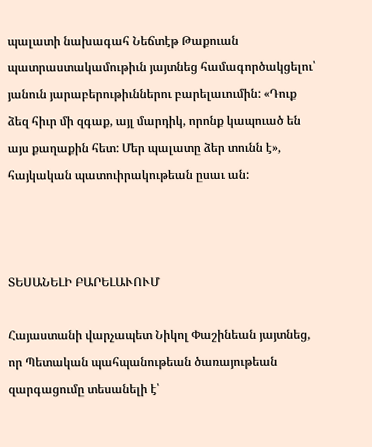պալատի նախագահ Նեճտէթ Թաքուան պատրաստակամութիւն յայտնեց համագործակցելու՝ յանուն յարաբերութիւններու բարելաւումին: «Դուք ձեզ հիւր մի զգաք, այլ մարդիկ, որոնք կապուած են այս քաղաքին հետ: Մեր պալատը ձեր տունն է», հայկական պատուիրակութեան ըսաւ ան:



ՏԵՍԱՆԵԼԻ ԲԱՐԵԼԱՒՈՒՄ

Հայաստանի վարչապետ Նիկոլ Փաշինեան յայտնեց, որ Պետական պահպանութեան ծառայութեան զարգացումը տեսանելի է՝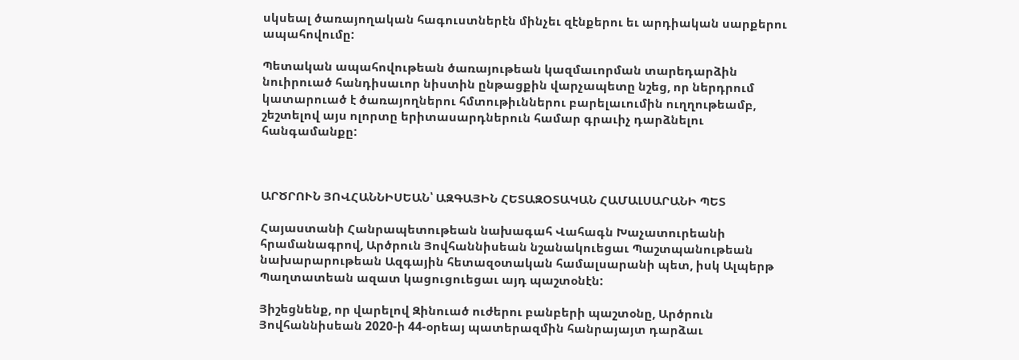սկսեալ ծառայողական հագուստներէն մինչեւ զէնքերու եւ արդիական սարքերու ապահովումը:

Պետական ապահովութեան ծառայութեան կազմաւորման տարեդարձին նուիրուած հանդիսաւոր նիստին ընթացքին վարչապետը նշեց, որ ներդրում կատարուած է ծառայողներու հմտութիւններու բարելաւումին ուղղութեամբ, շեշտելով այս ոլորտը երիտասարդներուն համար գրաւիչ դարձնելու հանգամանքը:



ԱՐԾՐՈՒՆ ՅՈՎՀԱՆՆԻՍԵԱՆ՝ ԱԶԳԱՅԻՆ ՀԵՏԱԶՕՏԱԿԱՆ ՀԱՄԱԼՍԱՐԱՆԻ ՊԵՏ

Հայաստանի Հանրապետութեան նախագահ Վահագն Խաչատուրեանի հրամանագրով, Արծրուն Յովհաննիսեան նշանակուեցաւ Պաշտպանութեան նախարարութեան Ազգային հետազօտական համալսարանի պետ, իսկ Ալպերթ Պաղտատեան ազատ կացուցուեցաւ այդ պաշտօնէն:

Յիշեցնենք, որ վարելով Զինուած ուժերու բանբերի պաշտօնը, Արծրուն Յովհաննիսեան 2020-ի 44-օրեայ պատերազմին հանրայայտ դարձաւ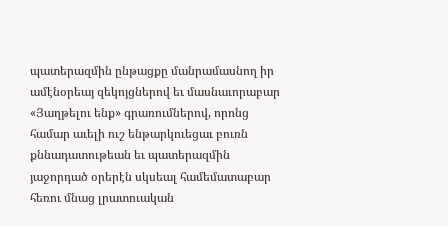պատերազմին ընթացքը մանրամասնող իր ամէնօրեայ զեկոյցներով եւ մասնաւորաբար «Յաղթելու ենք» գրառումներով, որոնց համար աւելի ուշ ենթարկուեցաւ բուռն քննադատութեան եւ պատերազմին յաջորդած օրերէն սկսեալ համեմատաբար հեռու մնաց լրատուական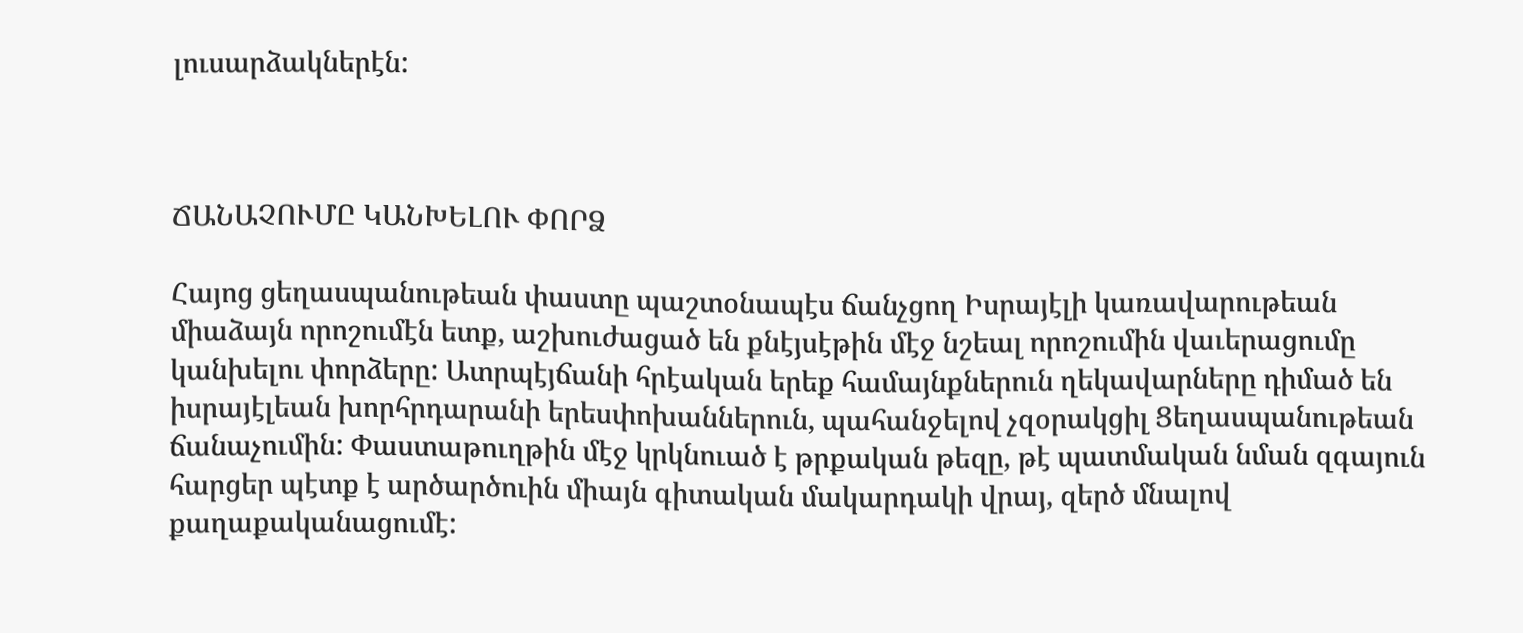լուսարձակներէն:



ՃԱՆԱՉՈՒՄԸ ԿԱՆԽԵԼՈՒ ՓՈՐՁ

Հայոց ցեղասպանութեան փաստը պաշտօնապէս ճանչցող Իսրայէլի կառավարութեան միաձայն որոշումէն ետք, աշխուժացած են քնէյսէթին մէջ նշեալ որոշումին վաւերացումը կանխելու փորձերը: Ատրպէյճանի հրէական երեք համայնքներուն ղեկավարները դիմած են իսրայէլեան խորհրդարանի երեսփոխաններուն, պահանջելով չզօրակցիլ Ցեղասպանութեան ճանաչումին: Փաստաթուղթին մէջ կրկնուած է թրքական թեզը, թէ պատմական նման զգայուն հարցեր պէտք է արծարծուին միայն գիտական մակարդակի վրայ, զերծ մնալով քաղաքականացումէ: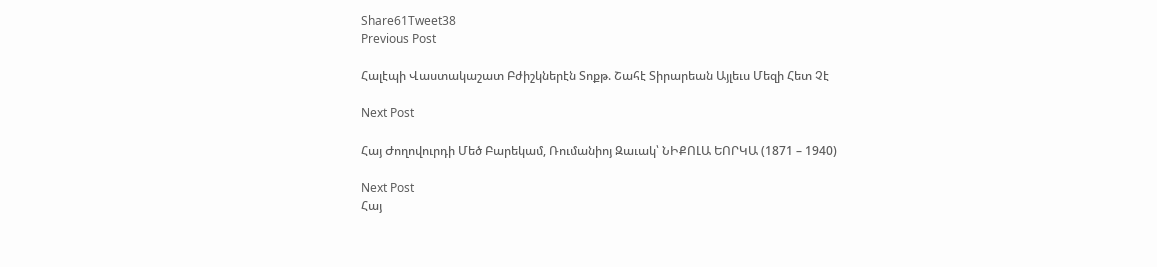Share61Tweet38
Previous Post

Հալէպի Վաստակաշատ Բժիշկներէն Տոքթ. Շահէ Տիրարեան Այլեւս Մեզի Հետ Չէ

Next Post

Հայ Ժողովուրդի Մեծ Բարեկամ, Ռումանիոյ Զաւակ՝ ՆԻՔՈԼԱ ԵՈՐԿԱ (1871 – 1940)

Next Post
Հայ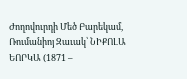Ժողովուրդի Մեծ Բարեկամ, Ռումանիոյ Զաւակ՝ ՆԻՔՈԼԱ  ԵՈՐԿԱ (1871 –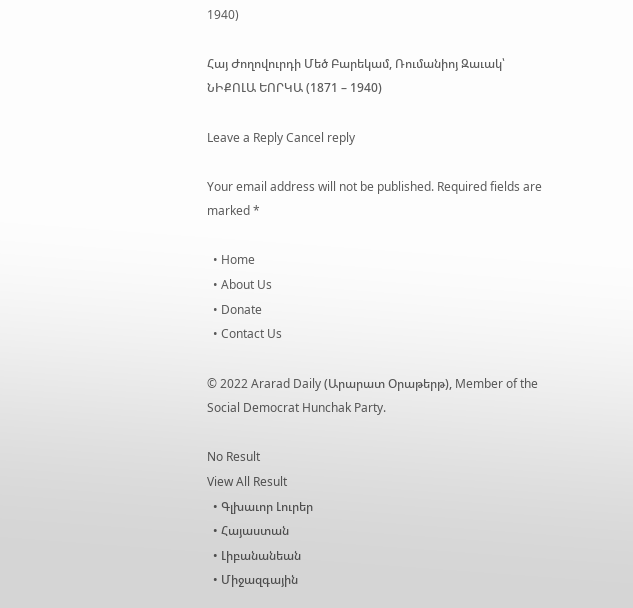1940)

Հայ Ժողովուրդի Մեծ Բարեկամ, Ռումանիոյ Զաւակ՝ ՆԻՔՈԼԱ ԵՈՐԿԱ (1871 – 1940)

Leave a Reply Cancel reply

Your email address will not be published. Required fields are marked *

  • Home
  • About Us
  • Donate
  • Contact Us

© 2022 Ararad Daily (Արարատ Օրաթերթ), Member of the Social Democrat Hunchak Party.

No Result
View All Result
  • Գլխաւոր Լուրեր
  • Հայաստան
  • Լիբանանեան
  • Միջազգային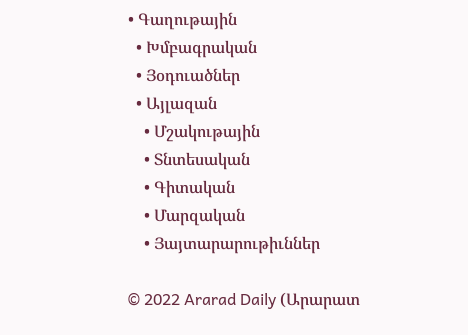• Գաղութային
  • Խմբագրական
  • Յօդուածներ
  • Այլազան
    • Մշակութային
    • Տնտեսական
    • Գիտական
    • Մարզական
    • Յայտարարութիւններ

© 2022 Ararad Daily (Արարատ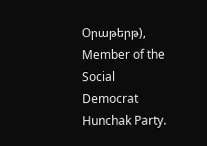Օրաթերթ), Member of the Social Democrat Hunchak Party.